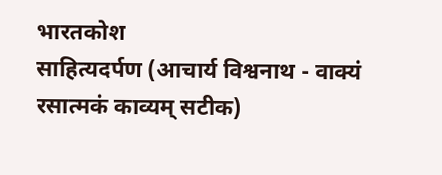भारतकोश
साहित्यदर्पण (आचार्य विश्वनाथ - वाक्यं रसात्मकं काव्यम् सटीक)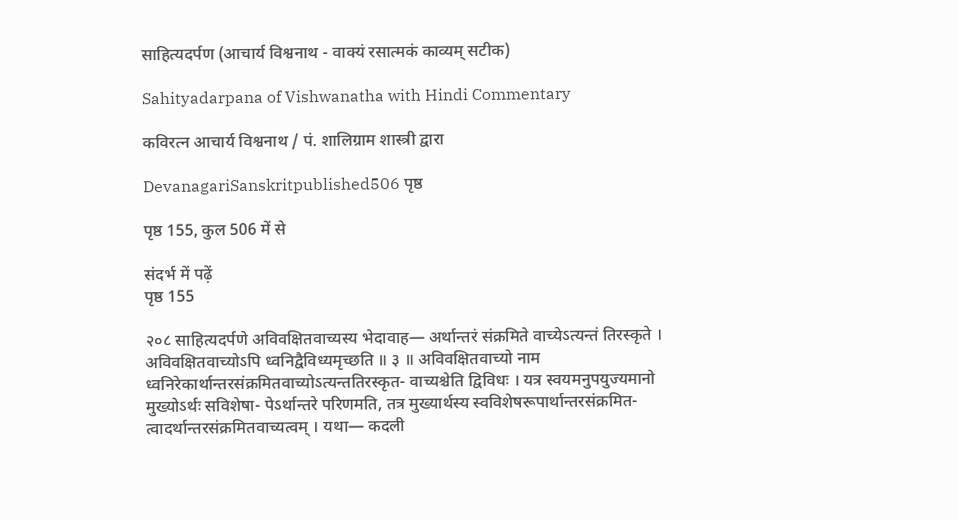साहित्यदर्पण (आचार्य विश्वनाथ - वाक्यं रसात्मकं काव्यम् सटीक)

Sahityadarpana of Vishwanatha with Hindi Commentary

कविरत्न आचार्य विश्वनाथ / पं. शालिग्राम शास्त्री द्वारा

DevanagariSanskritpublished506 पृष्ठ

पृष्ठ 155, कुल 506 में से

संदर्भ में पढ़ें
पृष्ठ 155

२०८ साहित्यदर्पणे अविवक्षितवाच्यस्य भेदावाह— अर्थान्तरं संक्रमिते वाच्येऽत्यन्तं तिरस्कृते । अविवक्षितवाच्योऽपि ध्वनिद्वैविध्यमृच्छति ॥ ३ ॥ अविवक्षितवाच्यो नाम ध्वनिरेकार्थान्तरसंक्रमितवाच्योऽत्यन्ततिरस्कृत- वाच्यश्चेति द्विविधः । यत्र स्वयमनुपयुज्यमानो मुख्योऽर्थः सविशेषा- पेऽर्थान्तरे परिणमति, तत्र मुख्यार्थस्य स्वविशेषरूपार्थान्तरसंक्रमित- त्वादर्थान्तरसंक्रमितवाच्यत्वम् । यथा— कदली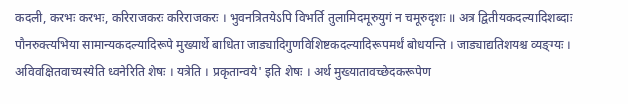कदली, करभः करभः, करिराजकरः करिराजकरः । भुवनत्रितयेऽपि विभर्ति तुलामिदमूरुयुगं न चमूरुदृशः ॥ अत्र द्वितीयकदल्यादिशब्दाः पौनरुक्त्यभिया सामान्यकदल्यादिरूपे मुख्यार्थे बाधिता जाड्यादिगुणविशिष्टकदल्यादिरूपमर्थं बोधयन्ति । जाड्याद्यतिशयश्च व्यङ्ग्यः । अविवक्षितवाच्यस्येति ध्वनेरिति शेषः । यत्रेति । प्रकृतान्वये' इति शेषः । अर्थ मुख्यातावच्छेदकरूपेण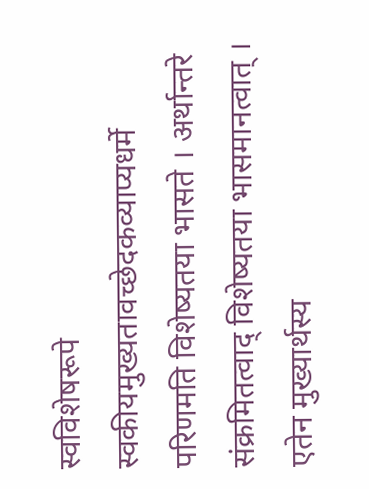स्वविशेषरूपे स्वकीयमुख्यतावच्छेदकव्याप्यधर्मे परिणमति विशेष्यतया भासते । अर्थान्तरे संक्रमितत्वाद् विशेष्यतया भासमानत्वात् । एतेन मुख्यार्थस्य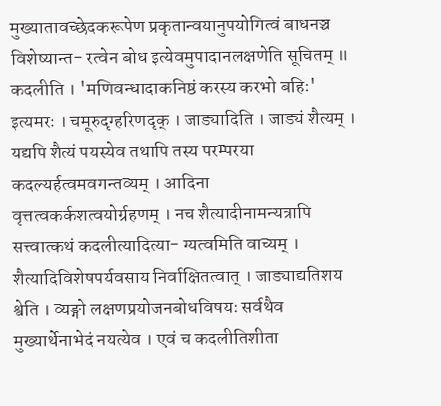मुख्यातावच्छेदकरूपेण प्रकृतान्वयानुपयोगित्वं बाधनञ्च विशेष्यान्त- रत्वेन बोध इत्येवमुपादानलक्षणेति सूचितम् ॥ कदलीति । 'मणिवन्धादाकनिष्ठं करस्य करभो बहिः' इत्यमरः । चमूरुदृग्हरिणदृक् । जाड्यादिति । जाड्यं शैत्यम् । यद्यपि शैत्यं पयस्येव तथापि तस्य परम्परया कदल्यर्हत्वमवगन्तव्यम् । आदिना वृत्तत्वकर्कशत्वयोर्ग्रहणम् । नच शैत्यादीनामन्यत्रापि सत्त्वात्कथं कदलीत्यादित्या- ग्यत्वमिति वाच्यम् । शैत्यादिविशेषपर्यवसाय निर्वाक्षितत्वात् । जाड्याद्यतिशय श्वेति । व्यङ्गो लक्षणप्रयोजनबोधविषयः सर्वथैव मुख्यार्थेनाभेदं नयत्येव । एवं च कदलीतिशीता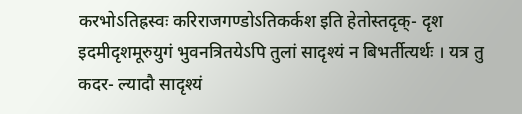करभोऽतिह्रस्वः करिराजगण्डोऽतिकर्कश इति हेतोस्तदृक्- दृश इदमीदृशमूरुयुगं भुवनत्रितयेऽपि तुलां सादृश्यं न बिभर्तीत्यर्थः । यत्र तु कदर- ल्यादौ सादृश्यं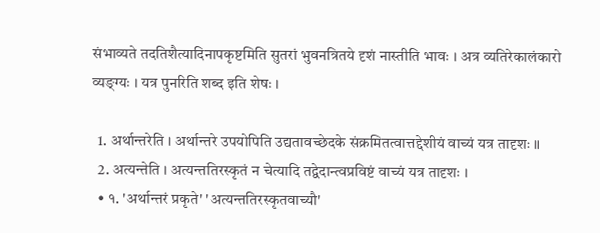संभाव्यते तदतिशैत्यादिनापकृष्टमिति सुतरां भुवनत्रितये दृशं नास्तीति भावः । अत्र व्यतिरेकालंकारो व्यङ्ग्यः । यत्र पुनरिति शब्द इति शेषः ।

  1. अर्थान्तरेति । अर्थान्तरे उपयोपिति उद्यतावच्छेदके संक्रमितत्वात्तद्देशीयं वाच्यं यत्र तादृशः ॥
  2. अत्यन्तेति । अत्यन्ततिरस्कृतं न चेत्यादि तद्वेदान्त्वप्रविष्टं वाच्यं यत्र तादृशः ।
  • १. 'अर्थान्तरं प्रकृते' 'अत्यन्ततिरस्कृतवाच्यौ'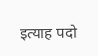इत्याह पदो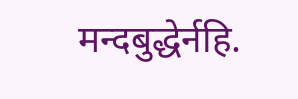मन्दबुद्धेर्नहि.